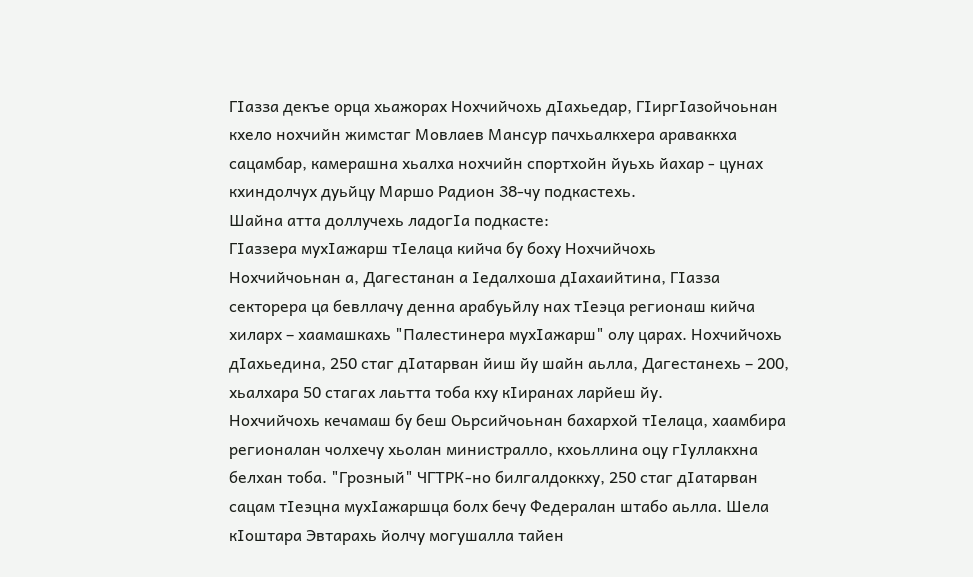ГIазза декъе орца хьажорах Нохчийчохь дIахьедар, ГIиргIазойчоьнан кхело нохчийн жимстаг Мовлаев Мансур пачхьалкхера араваккха сацамбар, камерашна хьалха нохчийн спортхойн йуьхь йахар - цунах кхиндолчух дуьйцу Маршо Радион 38-чу подкастехь.
Шайна атта доллучехь ладогIа подкасте:
ГIаззера мухIажарш тIелаца кийча бу боху Нохчийчохь
Нохчийчоьнан а, Дагестанан а Iедалхоша дIахаийтина, ГIазза секторера ца бевллачу денна арабуьйлу нах тIеэца регионаш кийча хиларх – хаамашкахь "Палестинера мухIажарш" олу царах. Нохчийчохь дIахьедина, 250 стаг дIатарван йиш йу шайн аьлла, Дагестанехь – 200, хьалхара 50 стагах лаьтта тоба кху кIиранах ларйеш йу.
Нохчийчохь кечамаш бу беш Оьрсийчоьнан бахархой тIелаца, хаамбира регионалан чолхечу хьолан министралло, кхоьллина оцу гIуллакхна белхан тоба. "Грозный" ЧГТРК-но билгалдоккху, 250 стаг дIатарван сацам тIеэцна мухIажаршца болх бечу Федералан штабо аьлла. Шела кIоштара Эвтарахь йолчу могушалла тайен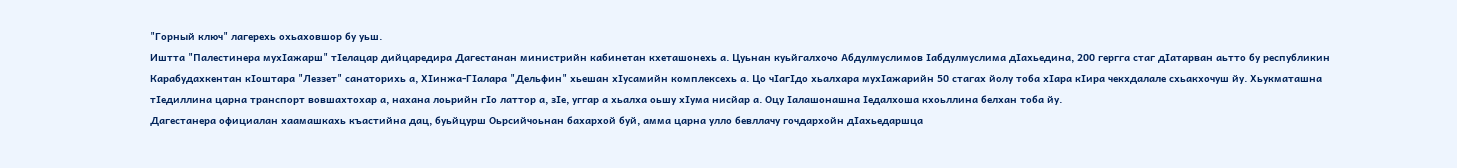"Горный ключ" лагерехь охьаховшор бу уьш.
Иштта "Палестинера мухIажарш" тIелацар дийцаредира Дагестанан министрийн кабинетан кхеташонехь а. Цуьнан куьйгалхочо Абдулмуслимов Iабдулмуслима дIахьедина, 200 гергга стаг дIатарван аьтто бу республикин Карабудахкентан кIоштара "Леззет" санаторихь а, ХIинжа-ГIалара "Дельфин" хьешан хIусамийн комплексехь а. Цо чIагIдо хьалхара мухIажарийн 50 стагах йолу тоба хIара кIира чекхдалале схьакхочуш йу. Хьукматашна тIедиллина царна транспорт вовшахтохар а, нахана лоьрийн гIо латтор а, зIе, уггар а хьалха оьшу хIума нисйар а. Оцу Iалашонашна Iедалхоша кхоьллина белхан тоба йу.
Дагестанера официалан хаамашкахь къастийна дац, буьйцурш Оьрсийчоьнан бахархой буй, амма царна улло бевллачу гочдархойн дIахьедаршца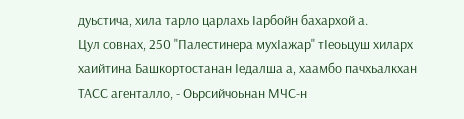дуьстича, хила тарло царлахь Iарбойн бахархой а.
Цул совнах, 250 "Палестинера мухIажар" тIеоьцуш хиларх хаийтина Башкортостанан Iедалша а, хаамбо пачхьалкхан ТАСС агенталло, - Оьрсийчоьнан МЧС-н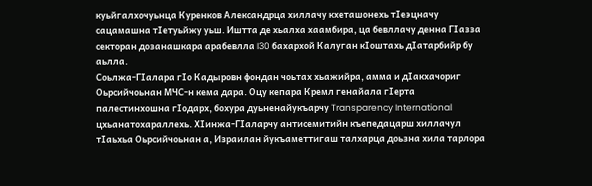куьйгалхочуьнца Куренков Александрца хиллачу кхеташонехь тIеэцначу сацамашна тIетуьйжу уьш. Иштта де хьалха хаамбира, ца бевллачу денна ГIазза секторан дозанашкара арабевлла I30 бахархой Калуган кIоштахь дIатарбийр бу аьлла.
Соьлжа-ГIалара гIо Кадыровн фондан чоьтах хьажийра, амма и дIакхачориг Оьрсийчоьнан МЧС-н кема дара. Оцу кепара Кремл генайала гIерта палестинхошна гIодарх, бохура дуьненайукъарчу Transparency International цхьанатохараллехь. ХIинжа-ГIаларчу антисемитийн къепедацарш хиллачул тIаьхьа Оьрсийчоьнан а, Израилан йукъаметтигаш талхарца доьзна хила тарлора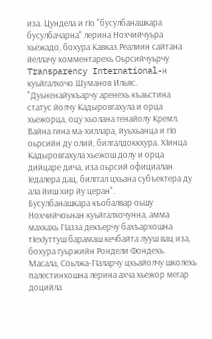иза. Цундела и гIо "бусулбанашкара бусулбачарна" лерина Нохчийчуьра хьежадо, бохура Кавказ.Реалиин сайтана йеллачу комментарехь Оьрсийчуьрчу Transparency International-н куьйгалхочо Шуманов Ильяс.
"Дуьненайукъарчу аренехь къаьстина статус йолчу Кадыровгахула и орца хьежорца, оцу хьолана генайолу Кремл. Вайна гина ма-хиллара, йуьхьанца и гIо оьрсийн ду олий, билгалдоккхура. ХIинца Кадыровгахула хьежош долу и орца дийцаре дича, иза оьрсий официалан Iедалера дац, билггал цхьана субъектера ду ала йиш хир йу церан".
Бусулбанашкара къобалвар оьшу Нохчийчоьнан куьйгалхочунна, амма махкахь ГIазза декъерчу бахъархошна тIехIуттуш барамаш кечбайта лууш вац иза, бохура гуьржийн Рондели Фондехь. Масала, Соьлжа-ГIаларчу цхьайолчу школехь палестинхошна лерина ахча хьежор мегар доцийла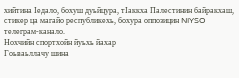хийтина Iедало, бохуш дуьйцура, тIаккха Палестинин байракхаш, стикер ца магайо республикехь, бохура оппозицин NIYSO телеграм-канало.
Нохчийн спортхойн йуьхь йахар
Гоьваьллачу шина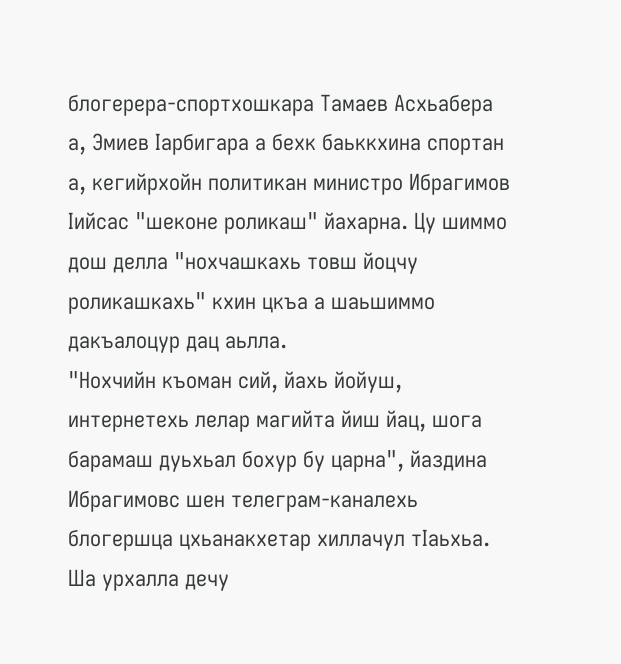блогерера-спортхошкара Тамаев Асхьабера а, Эмиев Iарбигара а бехк баьккхина спортан а, кегийрхойн политикан министро Ибрагимов Iийсас "шеконе роликаш" йахарна. Цу шиммо дош делла "нохчашкахь товш йоцчу роликашкахь" кхин цкъа а шаьшиммо дакъалоцур дац аьлла.
"Нохчийн къоман сий, йахь йойуш, интернетехь лелар магийта йиш йац, шога барамаш дуьхьал бохур бу царна", йаздина Ибрагимовс шен телеграм-каналехь блогершца цхьанакхетар хиллачул тIаьхьа. Ша урхалла дечу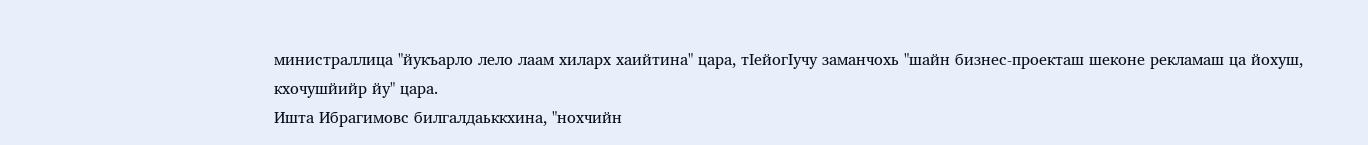министраллица "йукъарло лело лаам хиларх хаийтина" цара, тIейогIучу заманчохь "шайн бизнес-проекташ шеконе рекламаш ца йохуш, кхочушйийр йу" цара.
Ишта Ибрагимовс билгалдаьккхина, "нохчийн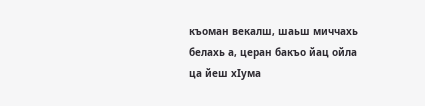къоман векалш, шаьш миччахь белахь а, церан бакъо йац ойла ца йеш хIума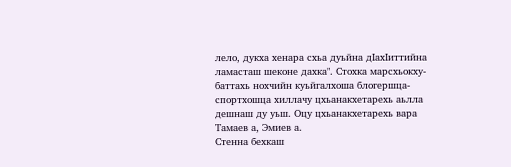лело, дукха хенара схьа дуьйна дIахIиттийна ламасташ шеконе дахка". Стохка марсхьокху-баттахь нохчийн куьйгалхоша блогершца-спортхошца хиллачу цхьанакхетарехь аьлла дешнаш ду уьш. Оцу цхьанакхетарехь вара Тамаев а, Эмиев а.
Стенна бехкаш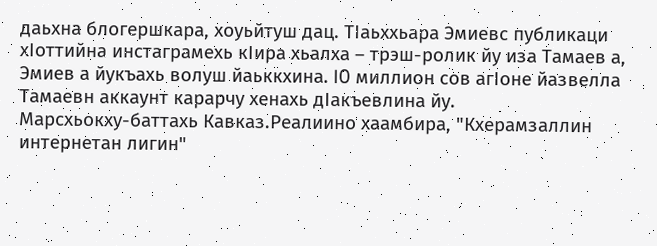даьхна блогершкара, хоуьйтуш дац. ТIаьххьара Эмиевс публикаци хIоттийна инстаграмехь кIира хьалха – трэш-ролик йу иза Тамаев а, Эмиев а йукъахь волуш йаьккхина. I0 миллион сов агIоне йазвелла Тамаевн аккаунт карарчу хенахь дIакъевлина йу.
Марсхьокху-баттахь Кавказ.Реалиино хаамбира, "Кхерамзаллин интернетан лигин"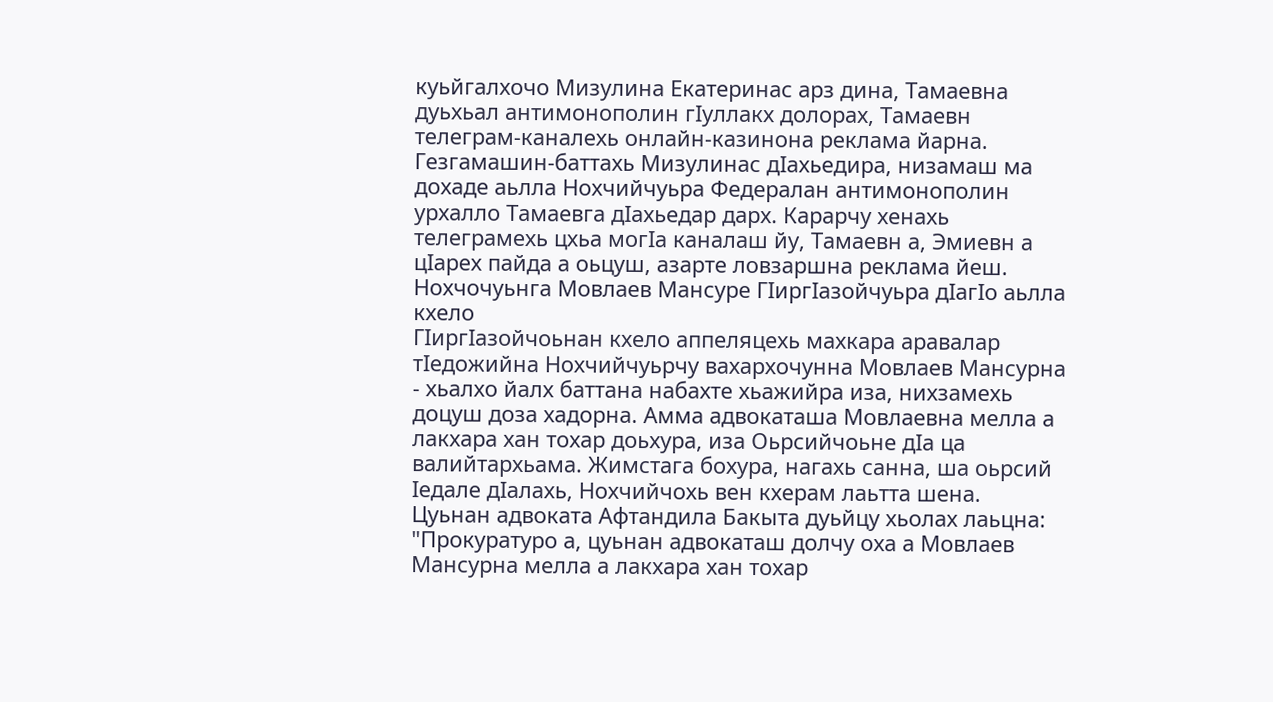куьйгалхочо Мизулина Екатеринас арз дина, Тамаевна дуьхьал антимонополин гIуллакх долорах, Тамаевн телеграм-каналехь онлайн-казинона реклама йарна. Гезгамашин-баттахь Мизулинас дIахьедира, низамаш ма дохаде аьлла Нохчийчуьра Федералан антимонополин урхалло Тамаевга дIахьедар дарх. Карарчу хенахь телеграмехь цхьа могIа каналаш йу, Тамаевн а, Эмиевн а цIарех пайда а оьцуш, азарте ловзаршна реклама йеш.
Нохчочуьнга Мовлаев Мансуре ГIиргIазойчуьра дIагIо аьлла кхело
ГIиргIазойчоьнан кхело аппеляцехь махкара аравалар тIедожийна Нохчийчуьрчу вахархочунна Мовлаев Мансурна - хьалхо йалх баттана набахте хьажийра иза, нихзамехь доцуш доза хадорна. Амма адвокаташа Мовлаевна мелла а лакхара хан тохар доьхура, иза Оьрсийчоьне дIа ца валийтархьама. Жимстага бохура, нагахь санна, ша оьрсий Iедале дIалахь, Нохчийчохь вен кхерам лаьтта шена.
Цуьнан адвоката Афтандила Бакыта дуьйцу хьолах лаьцна:
"Прокуратуро а, цуьнан адвокаташ долчу оха а Мовлаев Мансурна мелла а лакхара хан тохар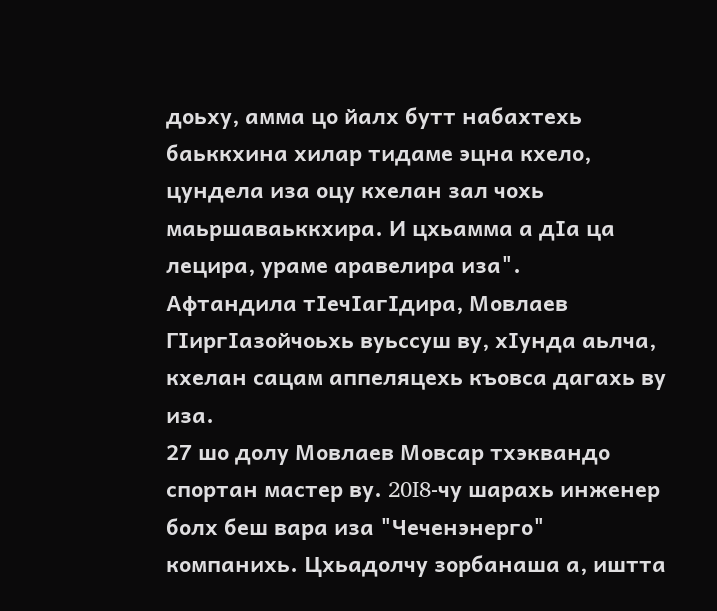доьху, амма цо йалх бутт набахтехь баьккхина хилар тидаме эцна кхело, цундела иза оцу кхелан зал чохь маьршаваьккхира. И цхьамма а дIа ца лецира, ураме аравелира иза".
Афтандила тIечIагIдира, Мовлаев ГIиргIазойчоьхь вуьссуш ву, хIунда аьлча, кхелан сацам аппеляцехь къовса дагахь ву иза.
27 шо долу Мовлаев Мовсар тхэквандо спортан мастер ву. 20I8-чу шарахь инженер болх беш вара иза "Чеченэнерго" компанихь. Цхьадолчу зорбанаша а, иштта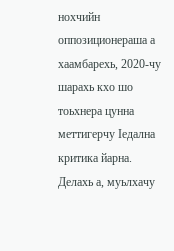нохчийн оппозиционераша а хаамбарехь, 2020-чу шарахь кхо шо тоьхнера цунна меттигерчу Iедална критика йарна. Делахь а, муьлхачу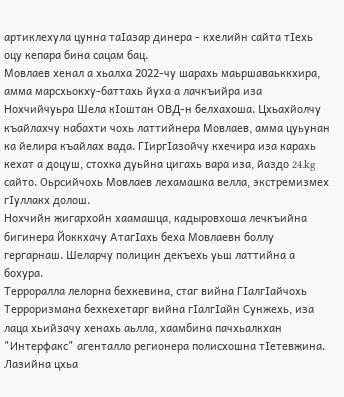артиклехула цунна таIазар динера - кхелийн сайта тIехь оцу кепара бина сацам бац.
Мовлаев хенал а хьалха 2022-чу шарахь маьршаваьккхира, амма марсхьокху-баттахь йуха а лачкъийра иза Нохчийчуьра Шела кIоштан ОВД-н белхахоша. Цхьахйолчу къайлахчу набахти чохь латтийнера Мовлаев, амма цуьунан ка йелира къайлах вада. ГIиргIазойчу кхечира иза карахь кехат а доцуш, стохка дуьйна цигахь вара иза, йаздо 24.kg сайто. Оьрсийчохь Мовлаев лехамашка велла, экстремизмех гIуллакх долош.
Нохчийн жигархойн хаамашца, кадыровхоша лечкъийна бигинера Йоккхачу АтагIахь беха Мовлаевн боллу гергарнаш. Шеларчу полицин декъехь уьш латтийна а бохура.
Терроралла лелорна бехкевина, стаг вийна ГIалгIайчохь
Терроризмана бехкехетарг вийна гIалгIайн Сунжехь, иза лаца хьийзачу хенахь аьлла, хаамбина пачхьалкхан "Интерфакс" агенталло регионера полисхошна тIетевжина. Лазийна цхьа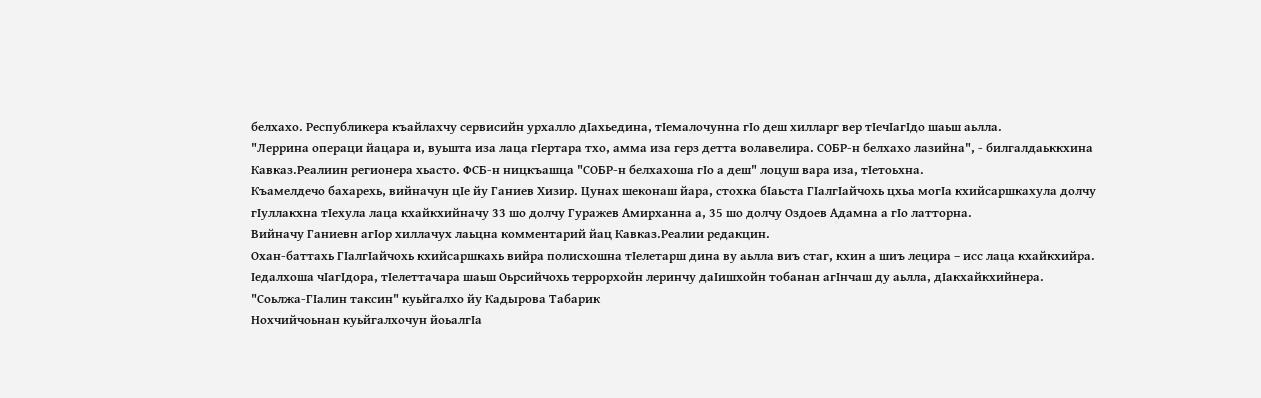белхахо. Республикера къайлахчу сервисийн урхалло дIахьедина, тIемалочунна гIо деш хилларг вер тIечIагIдо шаьш аьлла.
"Леррина операци йацара и, вуьшта иза лаца гIертара тхо, амма иза герз детта волавелира. СОБР-н белхахо лазийна", - билгалдаьккхина Кавказ.Реалиин регионера хьасто. ФСБ-н ницкъашца "СОБР-н белхахоша гIо а деш" лоцуш вара иза, тIетоьхна.
Къамелдечо бахарехь, вийначун цIе йу Ганиев Хизир. Цунах шеконаш йара, стохка бIаьста ГIалгIайчохь цхьа могIа кхийсаршкахула долчу гIуллакхна тIехула лаца кхайкхийначу 33 шо долчу Гуражев Амирханна а, 35 шо долчу Оздоев Адамна а гIо латторна.
Вийначу Ганиевн агIор хиллачух лаьцна комментарий йац Кавказ.Реалии редакцин.
Охан-баттахь ГIалгIайчохь кхийсаршкахь вийра полисхошна тIелетарш дина ву аьлла виъ стаг, кхин а шиъ лецира – исс лаца кхайкхийра. Iедалхоша чIагIдора, тIелеттачара шаьш Оьрсийчохь террорхойн леринчу даIишхойн тобанан агIнчаш ду аьлла, дIакхайкхийнера.
"Соьлжа-ГIалин таксин" куьйгалхо йу Кадырова Табарик
Нохчийчоьнан куьйгалхочун йоьалгIа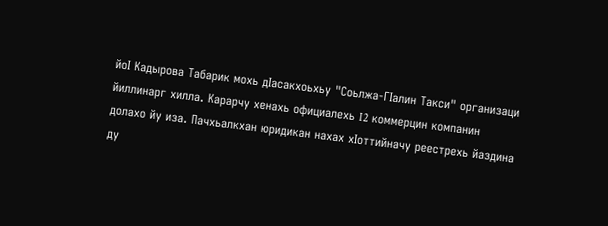йоI Кадырова Табарик мохь дIасакхоьхьу "Соьлжа-ГIалин Такси" организаци йиллинарг хилла. Карарчу хенахь официалехь I2 коммерцин компанин долахо йу иза. Пачхьалкхан юридикан нахах хIоттийначу реестрехь йаздина ду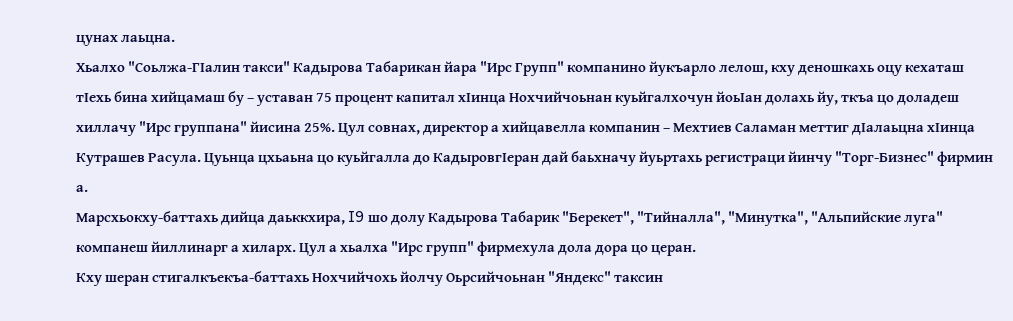цунах лаьцна.
Хьалхо "Соьлжа-ГIалин такси" Кадырова Табарикан йара "Ирс Групп" компанино йукъарло лелош, кху деношкахь оцу кехаташ тIехь бина хийцамаш бу – уставан 75 процент капитал хIинца Нохчийчоьнан куьйгалхочун йоьIан долахь йу, ткъа цо доладеш хиллачу "Ирс группана" йисина 25%. Цул совнах, директор а хийцавелла компанин – Мехтиев Саламан меттиг дIалаьцна хIинца Кутрашев Расула. Цуьнца цхьаьна цо куьйгалла до КадыровгIеран дай баьхначу йуьртахь регистраци йинчу "Торг-Бизнес" фирмин а.
Марсхьокху-баттахь дийца даьккхира, I9 шо долу Кадырова Табарик "Берекет", "Тийналла", "Минутка", "Альпийские луга" компанеш йиллинарг а хиларх. Цул а хьалха "Ирс групп" фирмехула дола дора цо церан.
Кху шеран стигалкъекъа-баттахь Нохчийчохь йолчу Оьрсийчоьнан "Яндекс" таксин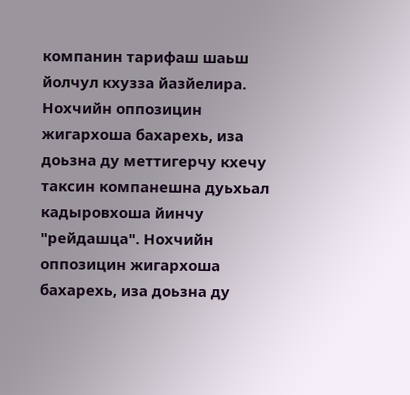компанин тарифаш шаьш йолчул кхузза йазйелира. Нохчийн оппозицин жигархоша бахарехь, иза доьзна ду меттигерчу кхечу таксин компанешна дуьхьал кадыровхоша йинчу "рейдашца". Нохчийн оппозицин жигархоша бахарехь, иза доьзна ду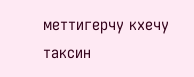меттигерчу кхечу таксин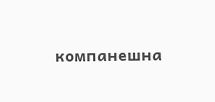компанешна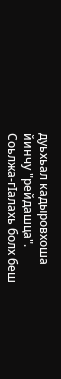дуьхьал кадыровхоша йинчу "рейдашца". Соьлжа-гIалахь болх беш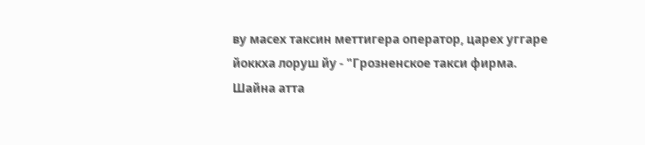ву масех таксин меттигера оператор, царех уггаре йоккха лоруш йу - "Грозненское такси фирма.
Шайна атта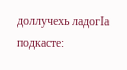доллучехь ладогIа подкасте: